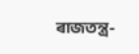ৰাজতন্ত্ৰ-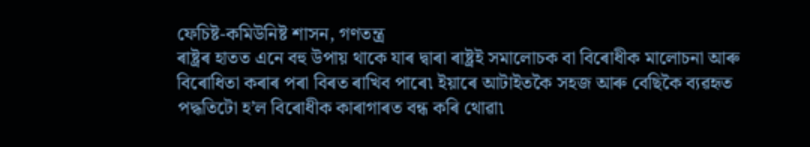ফেচিষ্ট-কমিউনিষ্ট শাসন, গণতন্ত্ৰ
ৰাষ্ট্ৰৰ হাতত এনে বহু উপায় থাকে যাৰ দ্বাৰা ৰাষ্ট্ৰই সমালোচক বা বিৰোধীক মালোচনা আৰু বিৰোধিতা কৰাৰ পৰা বিৰত ৰাখিব পাৰে৷ ইয়াৰে আটাইতকৈ সহজ আৰু বেছিকৈ ব্যৱহৃত পদ্ধতিটো হ’ল বিৰোধীক কাৰাগাৰত বন্ধ কৰি থোৱা৷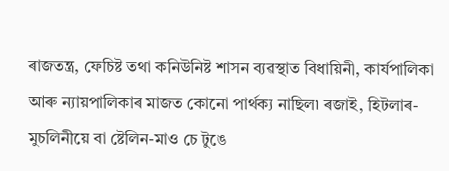ৰাজতন্ত্ৰ, ফেচিষ্ট তথা কনিউনিষ্ট শাসন ব্যৱস্থাত বিধায়িনী, কাৰ্যপালিকা আৰু ন্যায়পালিকাৰ মাজত কোনো পাৰ্থক্য নাছিল৷ ৰজাই, হিটলাৰ-মুচলিনীয়ে বা ষ্টেলিন-মাও চে টুঙে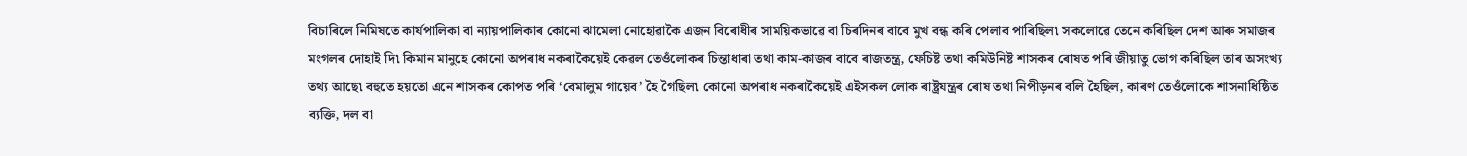বিচাৰিলে নিমিষতে কাৰ্যপালিকা বা ন্যায়পালিকাৰ কোনো ঝামেলা নোহোৱাকৈ এজন বিৰোধীৰ সাময়িকভাৱে বা চিৰদিনৰ বাবে মুখ বন্ধ কৰি পেলাব পাৰিছিল৷ সকলোৱে তেনে কৰিছিল দেশ আৰু সমাজৰ মংগলৰ দোহাই দি৷ কিমান মানুহে কোনো অপৰাধ নকৰাকৈয়েই কেৱল তেওঁলোকৰ চিন্তাধাৰা তথা কাম-কাজৰ বাবে ৰাজতন্ত্ৰ, ফেচিষ্ট তথা কমিউনিষ্ট শাসকৰ ৰোষত পৰি জীয়াতু ভোগ কৰিছিল তাৰ অসংখ্য তথ্য আছে৷ বহুতে হয়তো এনে শাসকৰ কোপত পৰি ‘বেমালুম গায়েব’ হৈ গৈছিল৷ কোনো অপৰাধ নকৰাকৈয়েই এইসকল লোক ৰাষ্ট্ৰযন্ত্ৰৰ ৰোষ তথা নিপীড়নৰ বলি হৈছিল, কাৰণ তেওঁলোকে শাসনাধিষ্ঠিত ব্যক্তি, দল বা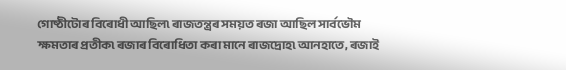গোষ্ঠীটোৰ বিৰোধী আছিল৷ ৰাজতন্ত্ৰৰ সময়ত ৰজা আছিল সাৰ্বভৌম ক্ষমতাৰ প্ৰতীক৷ ৰজাৰ বিৰোধিতা কৰা মানে ৰাজদ্ৰোহ৷ আনহাতে, ৰজাই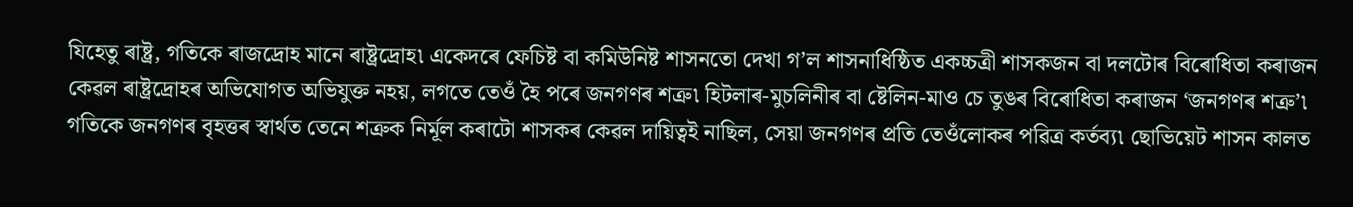যিহেতু ৰাষ্ট্ৰ, গতিকে ৰাজদ্ৰোহ মানে ৰাষ্ট্ৰদ্ৰোহ৷ একেদৰে ফেচিষ্ট বা কমিউনিষ্ট শাসনতো দেখা গ’ল শাসনাধিষ্ঠিত একচ্চত্ৰী শাসকজন বা দলটোৰ বিৰোধিতা কৰাজন কেৱল ৰাষ্ট্ৰদ্ৰোহৰ অভিযোগত অভিযুক্ত নহয়, লগতে তেওঁ হৈ পৰে জনগণৰ শত্ৰু৷ হিটলাৰ-মুচলিনীৰ বা ষ্টেলিন-মাও চে তুঙৰ বিৰোধিতা কৰাজন ‘জনগণৰ শত্ৰু’৷ গতিকে জনগণৰ বৃহত্তৰ স্বাৰ্থত তেনে শত্ৰুক নিৰ্মূল কৰাটো শাসকৰ কেৱল দায়িত্বই নাছিল, সেয়া জনগণৰ প্ৰতি তেওঁলোকৰ পৱিত্ৰ কৰ্তব্য৷ ছোভিয়েট শাসন কালত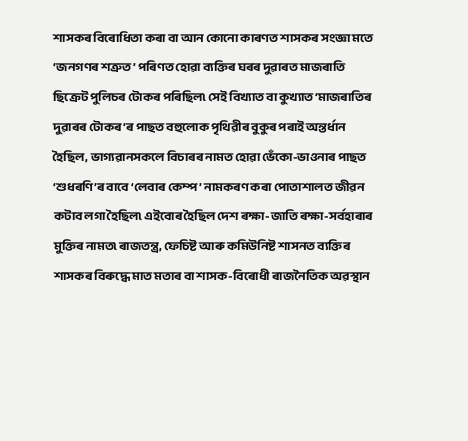শাসকৰ বিৰোধিতা কৰা বা আন কোনো কাৰণত শাসকৰ সংজ্ঞা মতে ‘জনগণৰ শত্ৰুত’ পৰিণত হোৱা ব্যক্তিৰ ঘৰৰ দুৱাৰত মাজৰাতি ছিক্ৰেট পুলিচৰ টোকৰ পৰিছিল৷ সেই বিখ্যাত বা কুখ্যাত ‘মাজৰাতিৰ দুৱাৰৰ টোকৰ’ৰ পাছত বহুলোক পৃথিৱীৰ বুকুৰ পৰাই অন্তৰ্ধান হৈছিল, ভাগ্যৱানসকলে বিচাৰৰ নামত হোৱা ভেঁকো-ভাওনাৰ পাছত ‘শুধৰণি’ৰ বাবে ‘লেবাৰ কেম্প’ নামকৰণ কৰা পোতাশালত জীৱন কটাব লগা হৈছিল৷ এইবোৰ হৈছিল দেশ ৰক্ষা-জাতি ৰক্ষা-সৰ্বহাৰাৰ মুক্তিৰ নামত৷ ৰাজতন্ত্ৰ, ফেচিষ্ট আৰু কমিউনিষ্ট শাসনত ব্যক্তিৰ শাসকৰ বিৰুদ্ধে মাত মতাৰ বা শাসক-বিৰোধী ৰাজনৈতিক অৱস্থান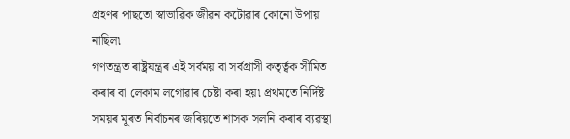গ্ৰহণৰ পাছতো স্বাভাৱিক জীৱন কটোৱাৰ কোনো উপায় নাছিল৷
গণতন্ত্ৰত ৰাষ্ট্ৰযন্ত্ৰৰ এই সৰ্বময় বা সৰ্বগ্ৰাসী কতৃৰ্ত্বক সীমিত কৰাৰ বা লেকাম লগোৱাৰ চেষ্টা কৰা হয়৷ প্ৰথমতে নিৰ্দিষ্ট সময়ৰ মূৰত নিৰ্বাচনৰ জৰিয়তে শাসক সলনি কৰাৰ ব্যৱস্থা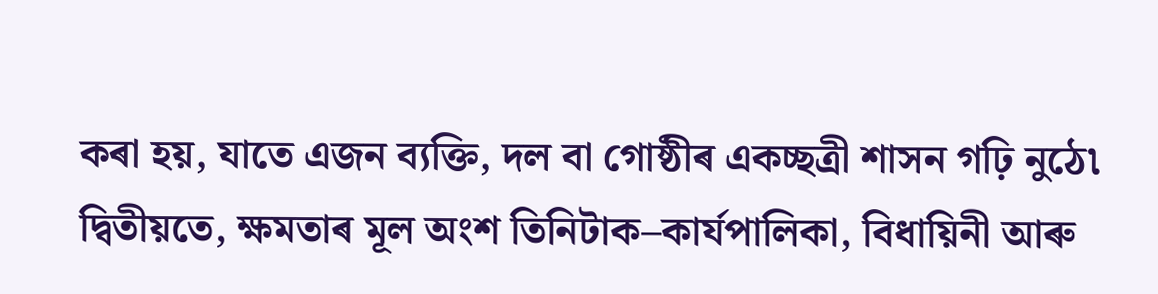কৰা হয়, যাতে এজন ব্যক্তি, দল বা গোষ্ঠীৰ একচ্ছত্ৰী শাসন গঢ়ি নুঠে৷ দ্বিতীয়তে, ক্ষমতাৰ মূল অংশ তিনিটাক–কাৰ্যপালিকা, বিধায়িনী আৰু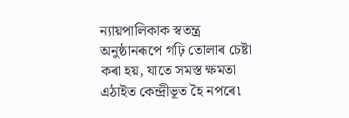ন্যায়পালিকাক স্বতন্ত্ৰ অনুষ্ঠানৰূপে গঢ়ি তোলাৰ চেষ্টা কৰা হয়, যাতে সমস্ত ক্ষমতা এঠাইত কেন্দ্ৰীভূত হৈ নপৰে৷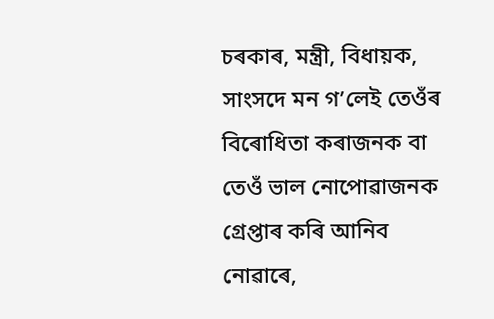চৰকাৰ, মন্ত্ৰী, বিধায়ক, সাংসদে মন গ’লেই তেওঁৰ বিৰোধিতা কৰাজনক বা তেওঁ ভাল নোপোৱাজনক গ্ৰেপ্তাৰ কৰি আনিব নোৱাৰে,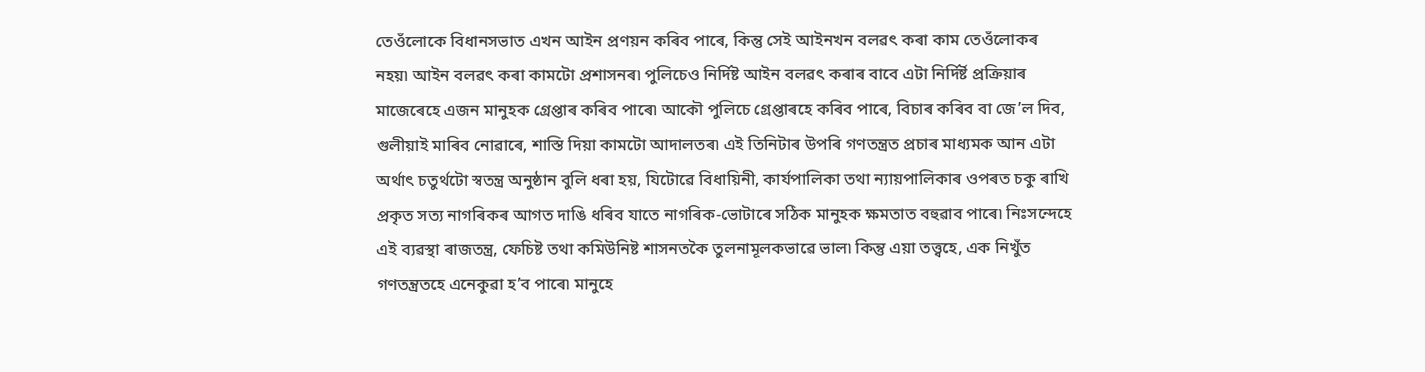তেওঁলোকে বিধানসভাত এখন আইন প্ৰণয়ন কৰিব পাৰে, কিন্তু সেই আইনখন বলৱৎ কৰা কাম তেওঁলোকৰ নহয়৷ আইন বলৱৎ কৰা কামটো প্ৰশাসনৰ৷ পুলিচেও নিৰ্দিষ্ট আইন বলৱৎ কৰাৰ বাবে এটা নিৰ্দিৰ্ষ্ট প্ৰক্ৰিয়াৰ মাজেৰেহে এজন মানুহক গ্ৰেপ্তাৰ কৰিব পাৰে৷ আকৌ পুলিচে গ্ৰেপ্তাৰহে কৰিব পাৰে, বিচাৰ কৰিব বা জে’ল দিব, গুলীয়াই মাৰিব নোৱাৰে, শাস্তি দিয়া কামটো আদালতৰ৷ এই তিনিটাৰ উপৰি গণতন্ত্ৰত প্ৰচাৰ মাধ্যমক আন এটা অৰ্থাৎ চতুৰ্থটো স্বতন্ত্ৰ অনুষ্ঠান বুলি ধৰা হয়, যিটোৱে বিধায়িনী, কাৰ্যপালিকা তথা ন্যায়পালিকাৰ ওপৰত চকু ৰাখি প্ৰকৃত সত্য নাগৰিকৰ আগত দাঙি ধৰিব যাতে নাগৰিক-ভোটাৰে সঠিক মানুহক ক্ষমতাত বহুৱাব পাৰে৷ নিঃসন্দেহে এই ব্যৱস্থা ৰাজতন্ত্ৰ, ফেচিষ্ট তথা কমিউনিষ্ট শাসনতকৈ তুলনামূলকভাৱে ভাল৷ কিন্তু এয়া তত্ত্বহে, এক নিখুঁত গণতন্ত্ৰতহে এনেকুৱা হ’ব পাৰে৷ মানুহে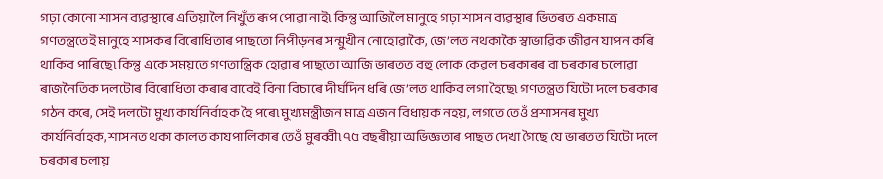গঢ়া কোনো শাসন ব্যৱস্থাৰে এতিয়ালৈ নিখুঁত ৰূপ পোৱা নাই৷ কিন্তু আজিলৈ মানুহে গঢ়া শাসন ব্যৱস্থাৰ ভিতৰত একমাত্ৰ গণতন্ত্ৰতেই মানুহে শাসকৰ বিৰোধিতাৰ পাছতো নিপীড়নৰ সন্মুখীন নোহোৱাকৈ, জে’লত নথকাকৈ স্বাভাৱিক জীৱন যাপন কৰি থাকিব পাৰিছে৷ কিন্তু একে সময়তে গণতান্ত্ৰিক হোৱাৰ পাছতো আজি ভাৰতত বহু লোক কেৱল চৰকাৰৰ বা চৰকাৰ চলোৱা ৰাজনৈতিক দলটোৰ বিৰোধিতা কৰাৰ বাবেই বিনা বিচাৰে দীৰ্ঘদিন ধৰি জে’লত থাকিব লগা হৈছে৷ গণতন্ত্ৰত যিটো দলে চৰকাৰ গঠন কৰে, সেই দলটো মুখ্য কাৰ্যনিৰ্বাহক হৈ পৰে৷ মুখ্যমন্ত্ৰীজন মাত্ৰ এজন বিধায়ক নহয়, লগতে তেওঁ প্ৰশাসনৰ মুখ্য কাৰ্যনিৰ্বাহক, শাসনত থকা কালত কাযপালিকাৰ তেওঁ মুৰব্বী৷ ৭৫ বছৰীয়া অভিজ্ঞতাৰ পাছত দেখা গৈছে যে ভাৰতত যিটো দলে চৰকাৰ চলায়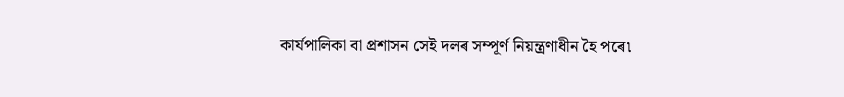কাৰ্যপালিকা বা প্ৰশাসন সেই দলৰ সম্পূৰ্ণ নিয়ন্ত্ৰণাধীন হৈ পৰে৷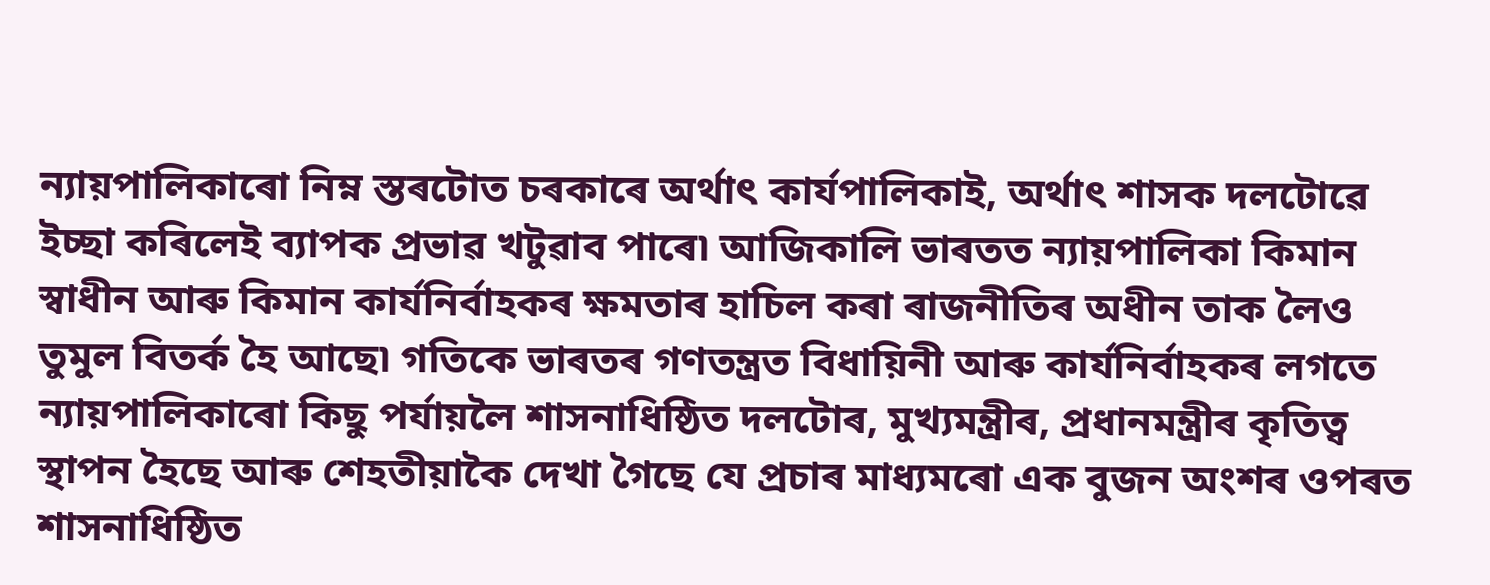ন্যায়পালিকাৰো নিম্ন স্তৰটোত চৰকাৰে অৰ্থাৎ কাৰ্যপালিকাই, অৰ্থাৎ শাসক দলটোৱে ইচ্ছা কৰিলেই ব্যাপক প্ৰভাৱ খটুৱাব পাৰে৷ আজিকালি ভাৰতত ন্যায়পালিকা কিমান স্বাধীন আৰু কিমান কাৰ্যনিৰ্বাহকৰ ক্ষমতাৰ হাচিল কৰা ৰাজনীতিৰ অধীন তাক লৈও তুমুল বিতৰ্ক হৈ আছে৷ গতিকে ভাৰতৰ গণতন্ত্ৰত বিধায়িনী আৰু কাৰ্যনিৰ্বাহকৰ লগতে ন্যায়পালিকাৰো কিছু পৰ্যায়লৈ শাসনাধিষ্ঠিত দলটোৰ, মুখ্যমন্ত্ৰীৰ, প্ৰধানমন্ত্ৰীৰ কৃতিত্ব স্থাপন হৈছে আৰু শেহতীয়াকৈ দেখা গৈছে যে প্ৰচাৰ মাধ্যমৰো এক বুজন অংশৰ ওপৰত শাসনাধিষ্ঠিত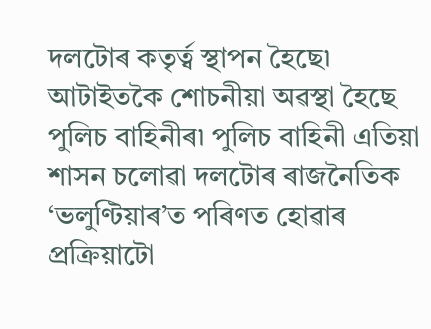দলটোৰ কতৃৰ্ত্ব স্থাপন হৈছে৷ আটাইতকৈ শোচনীয়া অৱস্থা হৈছে পুলিচ বাহিনীৰ৷ পুলিচ বাহিনী এতিয়া শাসন চলোৱা দলটোৰ ৰাজনৈতিক ‘ভলুণ্টিয়াৰ’ত পৰিণত হোৱাৰ প্ৰক্ৰিয়াটো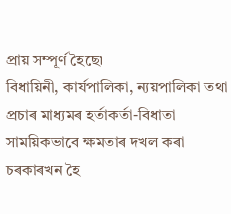প্ৰায় সম্পূৰ্ণ হৈছে৷
বিধায়িনী, কাৰ্যপালিকা, ন্যয়পালিকা তথা প্ৰচাৰ মাধ্যমৰ হৰ্তাকৰ্তা-বিধাতা সাময়িকভাবে ক্ষমতাৰ দখল কৰা চৰকাৰখন হৈ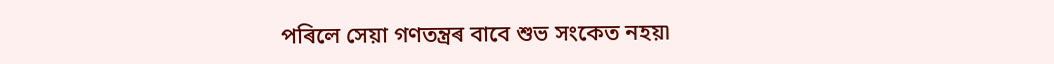পৰিলে সেয়া গণতন্ত্ৰৰ বাবে শুভ সংকেত নহয়৷